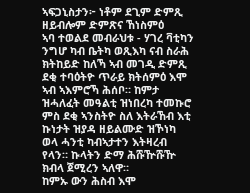ኣፍጋኒስታን፦ ነቶም ደጊም ድምጺ ዘይብሎም ድምጽና ኸነስምዕ
ኣባ ተወልደ መብራህቱ - ሃገረ ቫቲካን
ንግሆ ካብ ቤትካ ወጺእካ ናብ ስራሕ ክትከይድ ከለኻ ኣብ መገዲ ድምጺ ደቂ ተባዕትዮ ጥራይ ክትሰምዕ እሞ ኣብ ኣእምሮኻ ሕሰቦ። ከምታ ዝሓለፈት መዓልቲ ዝነበረካ ተመኩሮ ምስ ደቂ ኣንስትዮ ስለ እትራኸብ እቲ ኩነታት ዝያዳ ዘይልሙድ ዝኾነካ ወላ ሓንቲ ካብኣታተን እትዛረብ የላን። ኩላትን ድማ ሕሹዅሹዅ ክብላ ጀሚረን ኣለዋ።
ከምኡ ውን ሕስብ እሞ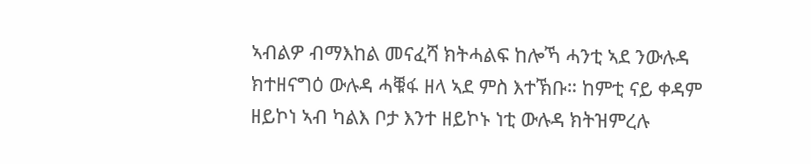ኣብልዎ ብማእከል መናፈሻ ክትሓልፍ ከሎኻ ሓንቲ ኣደ ንውሉዳ ክተዘናግዕ ውሉዳ ሓቑፋ ዘላ ኣደ ምስ እተኽቡ። ከምቲ ናይ ቀዳም ዘይኮነ ኣብ ካልእ ቦታ እንተ ዘይኮኑ ነቲ ውሉዳ ክትዝምረሉ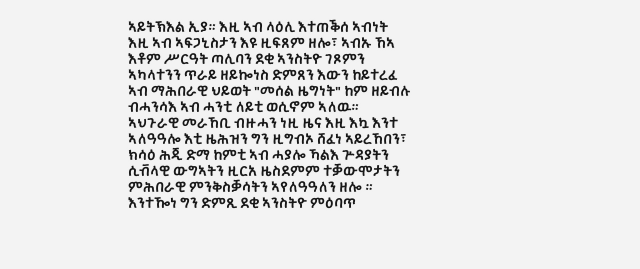ኣይትኽእል ኢያ። እዚ ኣብ ላዕሊ እተጠቕሰ ኣብነት እዚ ኣብ ኣፍጋኒስታን እዩ ዚፍጸም ዘሎ፣ ኣብኡ ኸኣ እቶም ሥርዓት ጣሊባን ደቂ ኣንስትዮ ገጾምን ኣካላተንን ጥራይ ዘይኰነስ ድምጸን እውን ከይተረፈ ኣብ ማሕበራዊ ህይወት "መሰል ዜግነት" ከም ዘይብሉ ብሓንሳእ ኣብ ሓንቲ ለይቲ ወሲኖም ኣለዉ።
ኣህጉራዊ መራኸቢ ብዙሓን ነዚ ዜና እዚ እኳ እንተ ኣለዓዓሎ እቲ ዜሕዝን ግን ዚግብኦ ሸፈነ ኣይረኸበን፣ ክሳዕ ሕጂ ድማ ከምቲ ኣብ ሓያሎ ኻልእ ጕዳያትን ሲቭላዊ ውግኣትን ዚርአ ዜስደምም ተቓውሞታትን ምሕበራዊ ምንቅስቓሳትን ኣየለዓዓለን ዘሎ ።
እንተዀነ ግን ድምጺ ደቂ ኣንስትዮ ምዕባጥ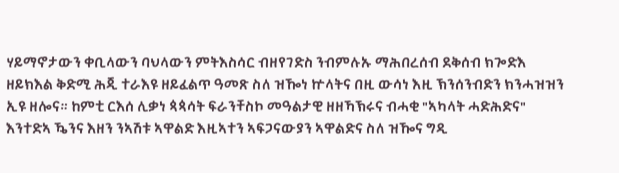ሃይማኖታውን ቀቢላውን ባህላውን ምትእስሳር ብዘየገድስ ንብምሉኡ ማሕበረሰብ ደቅሰብ ክጐድእ ዘይክእል ቅድሚ ሕጂ ተራእዩ ዘይፈልጥ ዓመጽ ስለ ዝዀነ ኵላትና በዚ ውሳነ እዚ ኽንሰንብድን ክንሓዝዝን ኢዩ ዘሎና። ከምቲ ርእሰ ሊቃነ ጳጳሳት ፍራንቸስኮ መዓልታዊ ዘዘኻኽሩና ብሓቂ "ኣካላት ሓድሕድና" እንተድኣ ዄንና እዘን ንኣሽቱ ኣዋልድ እዚኣተን ኣፍጋናውያን ኣዋልድና ስለ ዝዀና ግዲ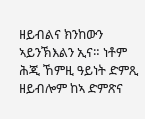ዘይብልና ክንከውን ኣይንኽእልን ኢና። ነቶም ሕጂ ኸምዚ ዓይነት ድምጺ ዘይብሎም ከኣ ድምጽና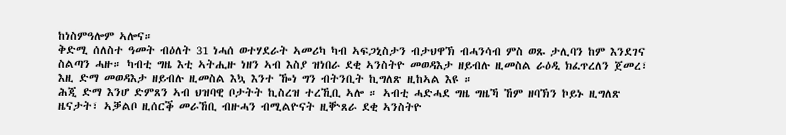ከነስምዓሎም ኣሎና።
ቅድሚ ሰለስተ ዓመት ብዕለት 31 ነሓሰ ወተሃደራት ኣመሪካ ካብ ኣፍጋኒስታን ብታህዋኽ ብሓንሳብ ምስ ወጹ ታሊባን ከም እንደገና ስልጣን ሓዙ። ካብቲ ግዜ እቲ ኣትሒዙ ነዘን ኣብ እስያ ዝነበራ ደቂ ኣንስትዮ መወዳእታ ዘይብሉ ዚመስል ራዕዲ ክፈጥረለን ጀመረ፣ እዚ ድማ መወዳእታ ዘይብሉ ዚመስል እኳ እንተ ዀነ ግን ብትንቢት ኪግለጽ ዚከኣል እዩ ።
ሕጂ ድማ እንሆ ድምጸን ኣብ ህዝባዊ ቦታትት ኪስረዝ ተረኺቢ ኣሎ ። ኣብቲ ሓድሓደ ግዜ ግዜኻ ኸም ዘባኽን ኮይኑ ዚግለጽ ዜናታት፣ ኣቓልቦ ዚሰርቕ መራኸቢ ብዙሓን ብሚልዮናት ዚቝጸራ ደቂ ኣንስትዮ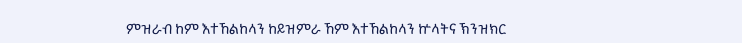ምዝራብ ከም እተኸልከላን ከይዝምራ ኸም እተኸልከላን ኵላትና ኽንዝክር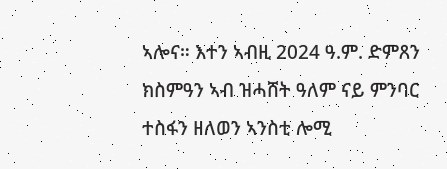ኣሎና። እተን ኣብዚ 2024 ዓ.ም. ድምጸን ክስምዓን ኣብ ዝሓሸት ዓለም ናይ ምንባር ተስፋን ዘለወን ኣንስቲ ሎሚ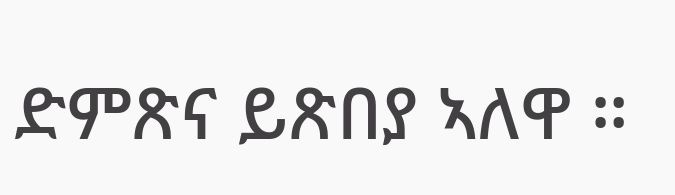ድምጽና ይጽበያ ኣለዋ ።